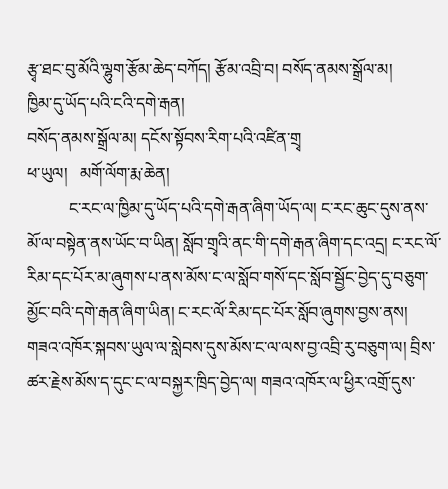རྩྭ་ཐང་བུ་མོའི་ལྷུག་རྩོམ་ཆེད་བཀོད། རྩོམ་འབྲི་བ། བསོད་ནམས་སྒྲོལ་མ།
ཁྱིམ་དུ་ཡོད་པའི་ངའི་དགེ་རྒན།
བསོད་ནམས་སྒྲོལ་མ། དངོས་སྟོབས་རིག་པའི་འཛིན་གྲྭ
ཕ་ཡུལ།   མགོ་ལོག་རྨ་ཆེན།
          ང་རང་ལ་ཁྱིམ་དུ་ཡོད་པའི་དགེ་རྒན་ཞིག་ཡོད་ལ། ང་རང་ཆུང་དུས་ནས་མོ་ལ་བསྟེན་ནས་ཡོང་བ་ཡིན། སློབ་གྲྭའི་ནང་གི་དགེ་རྒན་ཞིག་དང་འདྲ། ང་རང་ལོ་རིམ་དང་པོར་མ་ཞུགས་པ་ནས་མོས་ང་ལ་སློབ་གསོ་དང་སློབ་སྦྱོང་བྱེད་དུ་བཅུག་མྱོང་བའི་དགེ་རྒན་ཞིག་ཡིན། ང་རང་ལོ་རིམ་དང་པོར་སློབ་ཞུགས་བྱས་ནས། གཟའ་འཁོར་སྐབས་ཡུལ་ལ་སླེབས་དུས་མོས་ང་ལ་ལས་བྱ་འབྲི་རུ་བཅུག་ལ། བྲིས་ཚར་རྗེས་མོས་ད་དུང་ང་ལ་བསྐྱར་ཁྲིད་བྱེད་ལ། གཟའ་འཁོར་ལ་ཕྱིར་འགྲོ་དུས་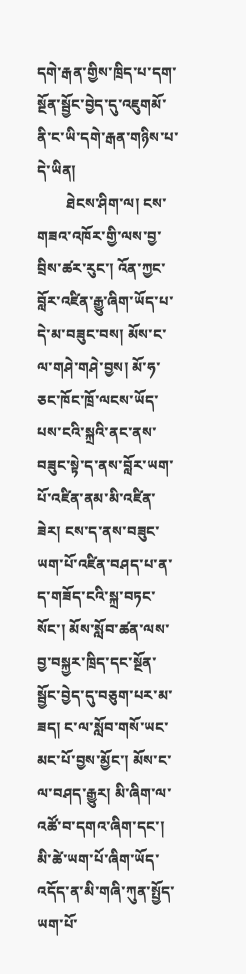དགེ་རྒན་གྱིས་ཁྲིད་པ་དག་སྔོན་སྦྱོང་བྱེད་དུ་འཇུགམོ་ནི་ང་ཡི་དགེ་རྒན་གཉིས་པ་དེ་ཡིན།
        ཐེངས་ཤིག་ལ། ངས་གཟའ་འཁོར་གྱི་ལས་བྱ་བྲིས་ཚར་རུང་། འོན་ཀྱང་བློར་འཛིན་རྒྱུ་ཞིག་ཡོད་པ་དེ་མ་བཟུང་བས། མོས་ང་ལ་གཤེ་གཤེ་བྱས། མོ་ཧ་ཅང་ཁོང་ཁྲོ་ལངས་ཡོད་པས་ངའི་སྐྲའི་ནང་ནས་བཟུང་སྟེ་ད་ནས་བློར་ཡག་པོ་འཛིན་ནམ་མི་འཛིན་ཟེར། ངས་ད་ནས་བཟུང་ཡག་པོ་འཛིན་བཤད་པ་ན་ད་གཟོད་ངའི་སྐྲ་བཏང་སོང་། མོས་སློབ་ཚན་ལས་བྱ་བསྐྱར་ཁྲིད་དང་སྔོན་སྦྱོང་བྱེད་དུ་བཅུག་པར་མ་ཟད། ང་ལ་སློབ་གསོ་ཡང་མང་པོ་བྱས་མྱོང་། མོས་ང་ལ་བཤད་རྒྱུར། མི་ཞིག་ལ་འཚོ་བ་དགའ་ཞིག་དང་། མི་ཚེ་ཡག་པོ་ཞིག་ཡོད་འདོད་ན་མི་གཞི་ཀུན་སྤྱོད་ཡག་པོ་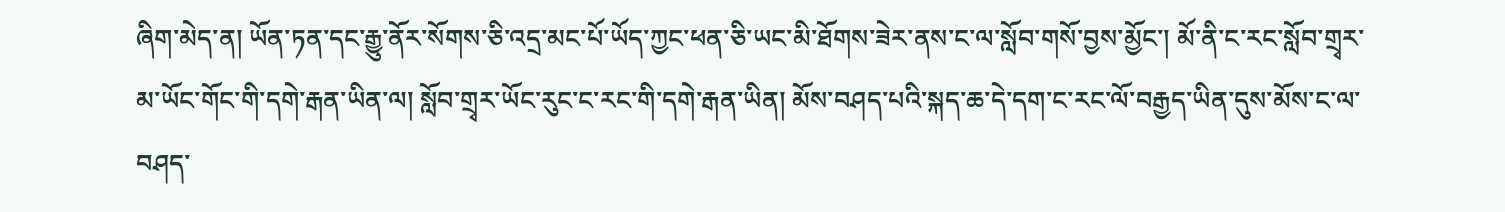ཞིག་མེད་ན། ཡོན་ཏན་དང་རྒྱུ་ནོར་སོགས་ཅི་འདྲ་མང་པོ་ཡོད་ཀྱང་ཕན་ཅི་ཡང་མི་ཐོགས་ཟེར་ནས་ང་ལ་སློབ་གསོ་བྱས་མྱོང་། མོ་ནི་ང་རང་སློབ་གྲྭར་མ་ཡོང་གོང་གི་དགེ་རྒན་ཡིན་ལ། སློབ་གྲྭར་ཡོང་རུང་ང་རང་གི་དགེ་རྒན་ཡིན། མོས་བཤད་པའི་སྐད་ཆ་དེ་དག་ང་རང་ལོ་བརྒྱད་ཡིན་དུས་མོས་ང་ལ་བཤད་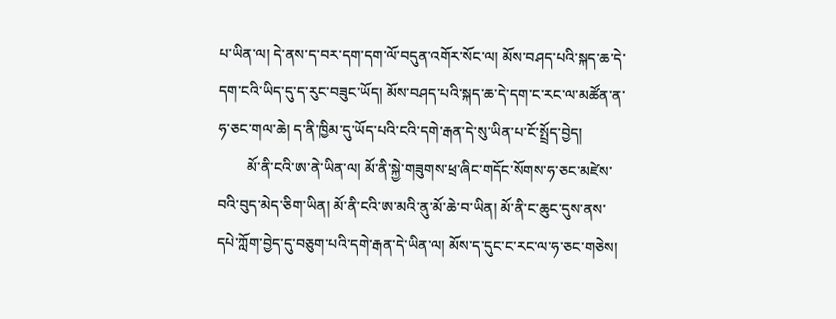པ་ཡིན་ལ། དེ་ནས་ད་བར་དག་དག་ལོ་བདུན་འགོར་སོང་ལ། མོས་བཤད་པའི་སྐད་ཆ་དེ་དག་ངའི་ཡིད་དུ་ད་རུང་བཟུང་ཡོད། མོས་བཤད་པའི་སྐད་ཆ་དེ་དག་ང་རང་ལ་མཚོན་ན་ཧ་ཅང་གལ་ཆེ། ད་ནི་ཁྱིམ་དུ་ཡོད་པའི་ངའི་དགེ་རྒན་དེ་སུ་ཡིན་པ་ངོ་སྤྲོད་བྱེད།
        མོ་ནི་ངའི་ཨ་ནེ་ཡིན་ལ། མོ་ནི་སྐྱེ་གཟུགས་ཕྲ་ཞིང་གདོང་སོགས་ཧ་ཅང་མཛེས་བའི་བུད་མེད་ཅིག་ཡིན། མོ་ནི་ངའི་ཨ་མའི་ནུ་མོ་ཆེ་བ་ཡིན། མོ་ནི་ང་ཆུང་དུས་ནས་དཔེ་ཀློག་བྱེད་དུ་བཅུག་པའི་དགེ་རྒན་དེ་ཡིན་ལ། མོས་ད་དུང་ང་རང་ལ་ཧ་ཅང་གཅེས།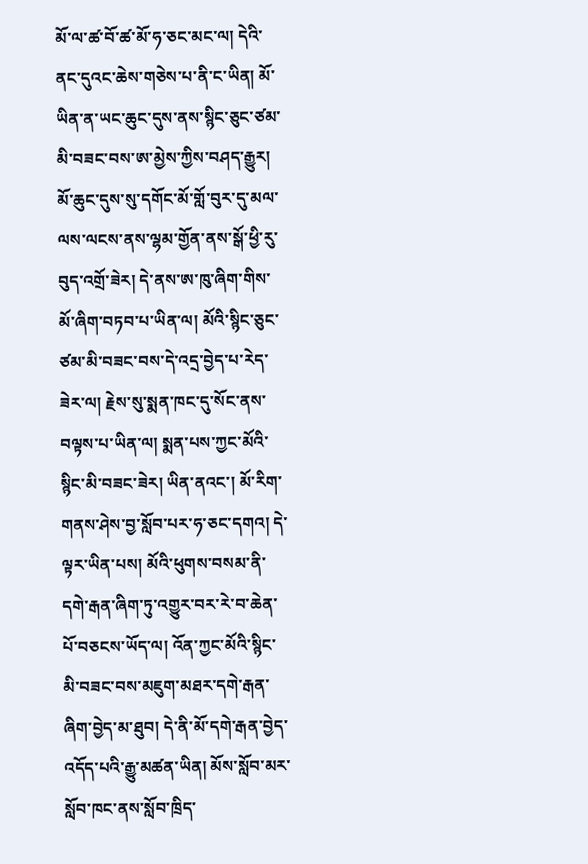མོ་ལ་ཚ་བོ་ཚ་མོ་ཧ་ཅང་མང་ལ། དེའི་ནང་དུའང་ཆེས་གཅེས་པ་ནི་ང་ཡིན། མོ་ཡིན་ན་ཡང་ཆུང་དུས་ནས་སྙིང་ཅུང་ཙམ་མི་བཟང་བས་ཨ་མྱེས་ཀྱིས་བཤད་རྒྱུར། མོ་ཆུང་དུས་སུ་དགོང་མོ་གློ་བུར་དུ་མལ་ལས་ལངས་ནས་ལྷམ་གྱོན་ནས་སྒོ་ཕྱི་རུ་བུད་འགྲོ་ཟེར། དེ་ནས་ཨ་ཁུ་ཞིག་གིས་མོ་ཞིག་བཏབ་པ་ཡིན་ལ། མོའི་སྙིང་ཅུང་ཙམ་མི་བཟང་བས་དེ་འདྲ་བྱེད་པ་རེད་ཟེར་ལ། རྗེས་སུ་སྨན་ཁང་དུ་སོང་ནས་བལྟས་པ་ཡིན་ལ། སྨན་པས་ཀྱང་མོའི་སྙིང་མི་བཟང་ཟེར། ཡིན་ནའང་། མོ་རིག་གནས་ཤེས་བྱ་སློབ་པར་ཧ་ཅང་དགའ། དེ་ལྟར་ཡིན་པས། མོའི་ཕུགས་བསམ་ནི་དགེ་རྒན་ཞིག་ཏུ་འགྱུར་བར་རེ་བ་ཆེན་པོ་བཅངས་ཡོད་ལ། འོན་ཀྱང་མོའི་སྙིང་མི་བཟང་བས་མཇུག་མཐར་དགེ་རྒན་ཞིག་བྱེད་མ་ཐུབ། དེ་ནི་མོ་དགེ་རྒན་བྱེད་འདོད་པའི་རྒྱུ་མཚན་ཡིན། མོས་སློབ་མར་སློབ་ཁང་ནས་སློབ་ཁྲིད་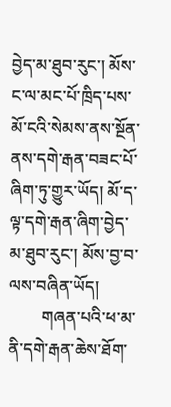བྱེད་མ་ཐུབ་རུང་། མོས་ང་ལ་མང་པོ་ཁྲིད་པས་མོ་ངའི་སེམས་ནས་སྔོན་ནས་དགེ་རྒན་བཟང་པོ་ཞིག་ཏུ་གྱུར་ཡོད། མོ་ད་ལྟ་དགེ་རྒན་ཞིག་བྱེད་མ་ཐུབ་རུང་། མོས་བྱ་བ་ལས་བཞིན་ཡོད།
        གཞན་པའི་ཕ་མ་ནི་དགེ་རྒན་ཆེས་ཐོག་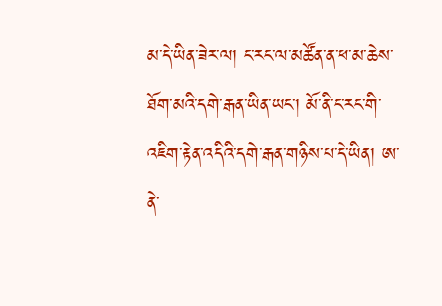མ་དེ་ཡིན་ཟེར་ལ། ང་རང་ལ་མཚོན་ན་ཕ་མ་ཆེས་ཐོག་མའི་དགེ་རྒན་ཡིན་ཡང་། མོ་ནི་ང་རང་གི་འཇིག་རྟེན་འདིའི་དགེ་རྒན་གཉིས་པ་དེ་ཡིན། ཨ་ནེ་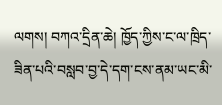ལགས། བཀའ་དྲིན་ཆེ། ཁྱོད་ཀྱིས་ང་ལ་ཁྲིད་ཟིན་པའི་བསླབ་བྱ་དེ་དག་ངས་ནམ་ཡང་མི་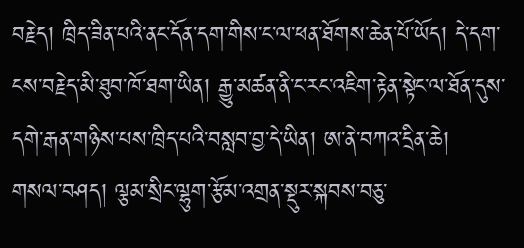བརྗེད། ཁྲིད་ཟིན་པའི་ནང་དོན་དག་གིས་ང་ལ་ཕན་ཐོགས་ཆེན་པོ་ཡོད། དེ་དག་ངས་བརྗེད་མི་ཐུབ་ཁོ་ཐག་ཡིན། རྒྱུ་མཚན་ནི་ང་རང་འཇིག་རྟེན་སྟེང་ལ་ཐོན་དུས་དགེ་རྒན་གཉིས་པས་ཁྲིད་པའི་བསླབ་བྱ་དེ་ཡིན། ཨ་ནེ་བཀའ་དྲིན་ཆེ།
གསལ་བཤད། ལྕམ་སྲིང་ལྷུག་རྩོམ་འགྲན་སྡུར་སྐབས་བཅུ་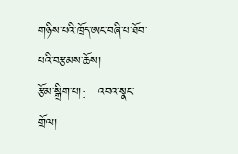གཉིས་པའི་ཁྲོད་ཨང་བཞི་པ་ཐོབ་པའི་བརྩམས་ཆོས།
རྩོམ་སྒྲིག་པ།:   འབའ་སྣང་གྲོལ།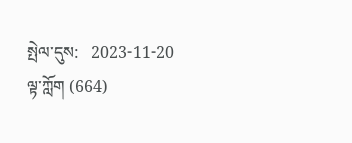སྤེལ་དུས:   2023-11-20 ལྟ་ཀློག (664)